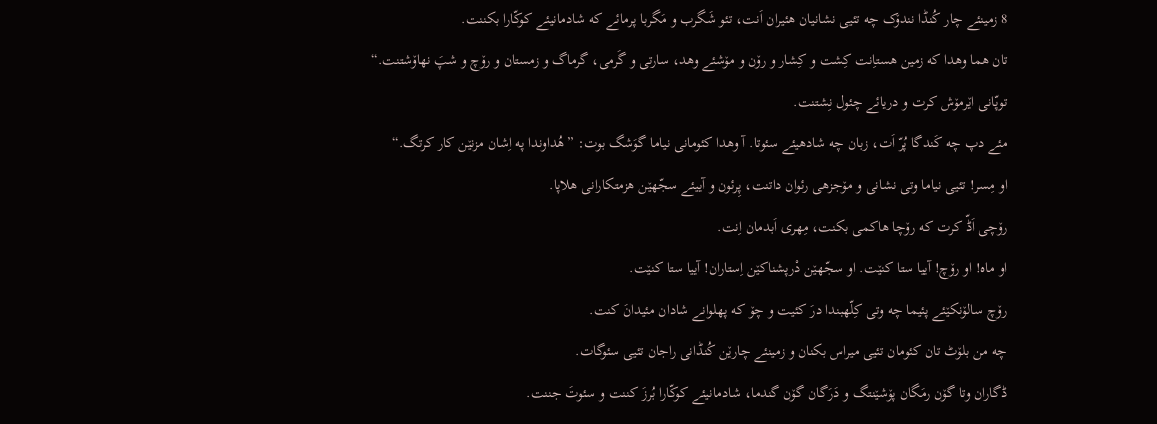8 زمینئے چار کُنڈا نندۆک چه تئیی نشانیان هئیران اَنت، تئو شَگرب و مَگربا پرمائے که شادمانیئے کوکّارا بکننت.
تان هما وهدا که زمین هستاِنت کِشت و کِشار و رۆن و مۆشئے وهد، سارتی و گَرمی، گرماگ و زمستان و رۆچ و شپَ نهاۆشتنت.“
توپّانی اێرمۆش کرت و دریائے چئول نِشتنت.
مئے دپ چه کَندگا پُرّ اَت، زبان چه شادهیئے سئوتا. آ وهدا کئومانی نیاما گوَشگ بوت: ”هُداوندا په اِشان مزنێن کار کرتگ.“
او مِسر! تئیی نیاما وتی نشانی و مۆجزهی رئوان داتنت، پِرئون و آییئے سجّهێن هزمتکارانی هلاپا.
رۆچی اَڈّ کرت که رۆچا هاکمی بکنت، مِهری اَبدمان اِنت.
او ماه! او رۆچ! آییا ستا کنێت. او سجّهێن دْرپشناکێن اِستاران! آییا ستا کنێت.
رۆچ سالۆنکێئے پئیما چه وتی کِلّهبندا درَ کئیت و چۆ که پهلوانے شادان مئیدانَ کنت.
چه من بلۆٹ تان کئومان تئیی میراس بکنان و زمینئے چارێن کُنڈانی راجان تئیی سئوگات.
ڈگاران وتا گۆن رمَگان پۆشێنتگ و دَرَگان گۆن گندما، شادمانیئے کوکّارا بُرزَ کننت و سئوتَ جننت.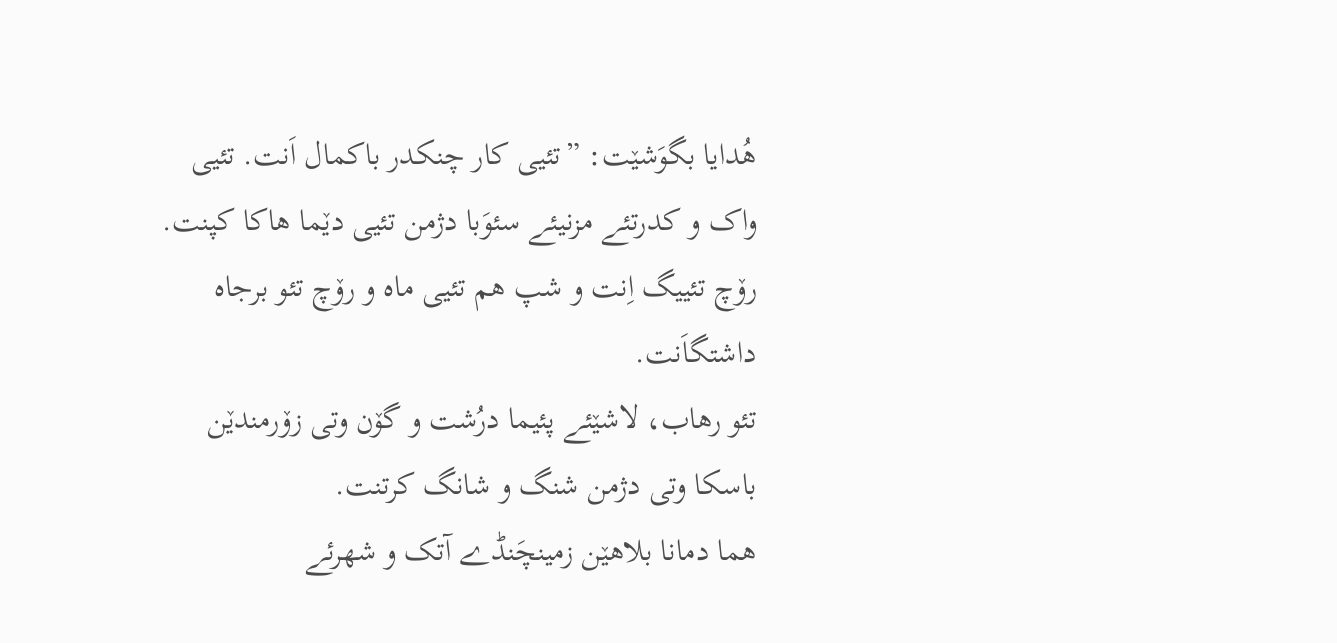هُدایا بگوَشێت: ”تئیی کار چنکدر باکمال اَنت. تئیی واک و کدرتئے مزنیئے سئوَبا دژمن تئیی دێما هاکا کپنت.
رۆچ تئییگ اِنت و شپ هم تئیی ماه و رۆچ تئو برجاه داشتگاَنت.
تئو رهاب، لاشێئے پئیما درُشت و گۆن وتی زۆرمندێن باسکا وتی دژمن شنگ و شانگ کرتنت.
هما دمانا بلاهێن زمینچَنڈے آتک و شهرئے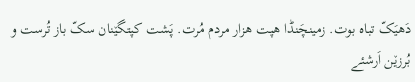دَهیَکّ تباه بوت. زمینچَنڈا هپت هزار مردم مُرت. پَشت کپتگێنان سکّ باز تُرست و بُرزێن اَرشئے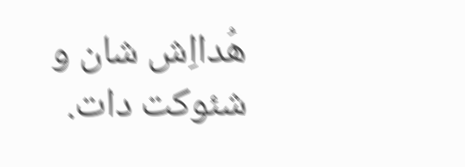هُدااِش شان و شئوکت دات.